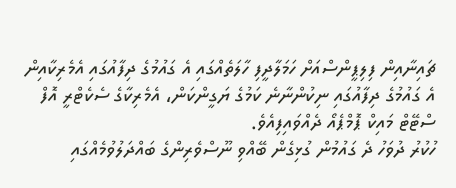ޗައިނާއިން ފިލިޕީންސްއަށް ހަމަލާދީފި ހާލަތެއްގައި އެ ގައުމުގެ ދިފާއުގައި އެމެރިކާއިން އެ ގައުމުގެ ދިފާއުގައި ނިކުންނާނެ ކަމުގެ ޔަގީންކަން، އެމެރިކާގެ ސެކެޓްރީ އޮފް ސްޓޭޓް މައިކް ޕޮމްޕެއޯ ދެއްވައިފިއެވެ.
ހުކުރު ދުވަހު ދެ ގައުމުން ގުޅިގެން ބޭއްވި ނޫސްވެރިންގެ ބައްދަލުވުމެއްގައި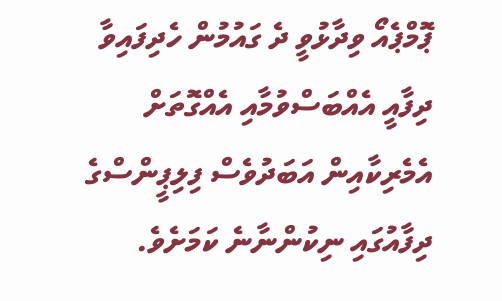ޕޮމްޕެއޯ ވިދާޅުވީ ދެ ގައުމުން ހެދިފައިވާ ދިފާއީ އެއްބަސްވުމާއި އެއްގޮތަށް އެމެރިކާއިން އަބަދުވެސް ފިލިޕީންސްގެ ދިފާއުގައި ނިކުންނާނެ ކަމަށެވެ.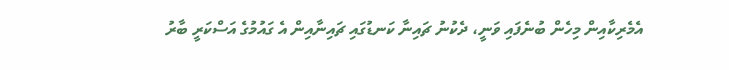އެމެރިކާއިން މިހެން ބުނެފައި ވަނީ، ދެކުނު ޗައިނާ ކަނޑުގައި ޗައިނާއިން އެ ގައުމުގެ އަސްކަރީ ބާރު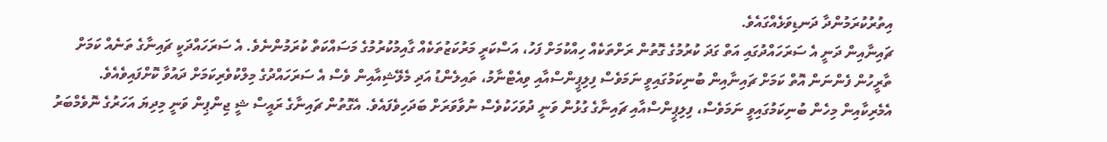އިތުރުކުރަމުންދާ ދަނޑިވަޅެއްގައެވެ.
ޗައިނާއިން ދަނީ އެ ސަރަހައްދުގައި އަތް ގަދަ ކުރުމުގެ ގޮތުން ރަށްތަކެއް ހިއްކުމަށް ފަހު، އަސްކަރީ މަރުކަޒުތަކެއް ގާއިމުކުރުމުގެ މަސައްކަތް ކުރަމުންނެވެ. އެ ސަރަހައްދަކީ ޗައިނާގެ ތަނެއް ކަމަށް ތާރީހުން ފެންނަން އޮތް ކަމަށް ޗައިނާއިން ބުނިކަމުގައިވީ ނަމަވެސް ފިލިޕީންސްއާއި ވިއެޓްނާމު، ތައިލެންޑު އަދި މެލޭޝިއާއިން ވެސް އެ ސަރަހައްދުގެ މިލްކުވެރިކަމަށް ދައުވާ ކޮށްފައިވެއެވެ.
އެމެރިކާއިން މިހެން ބުނިކަމުގައިވީ ނަމަވެސް، ފިލިޕީންސްއާއި ޗައިނާގެ ގުޅުން ވަނީ ދުވަހަކުވެސް ނުވާވަރަށް ބަދަހިވެފައެވެ. އެގޮތުން ޗައިނާގެ ރައީސް ޝީ ޖިންޕިން ވަނީ މިދިޔަ އަހަރުގެ ނޮވެމްބަރު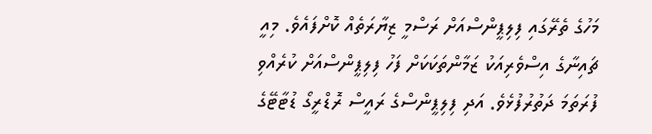މަހުގެ ތެރޭގައި ފިލިޕީންސްއަށް ރަސްމީ ޒިޔާރަތެއް ކޮށްފައެވެ. މިއީ ޗައިނާގެ އިސްވެރިއަކު ޒަމާންތަކަކަށް ފަހު ފިލިޕީންސްއަށް ކުރެއްވި ފުރަތަމަ ދަތުރުފުޅެވެ. އަދި ފިލިޕީންސްގެ ރައީސް ރޮޑްރީގޯ ޑުޓާޓޭގެ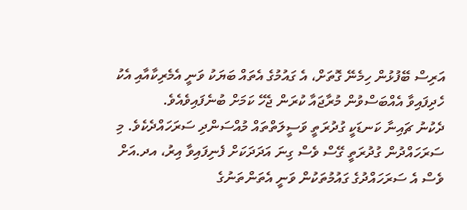އަރިސް ބޭފުޅުން ހިމެނޭ ގޮތަށް، އެ ގައުމުގެ އެތައް ބަޔަކު ވަނީ އެމެރިކާއާއި އެކު ހެދިފައިވާ އެއްބަސްވުން މުރާޖައާ ކުރަން ޖެހޭ ކަމަށް ބުނެފައިވެއެވެ.
ދެކުނު ޗައިނާ ކަނޑަކީ ގުދުރަތީ ވަސީލަތްތައް މުއްސަންދި ސަރަހައްދެކެވެ. މި ސަރަހައްދުން ގުދުރަތީ ގޭސް ވެސް ގިނަ އަދަދަކަށް ފެނިފައިވާ އިރު، އދ.އަށް ވެސް އެ ސަރަހައްދުގެ ގައުމުތަކުން ވަނީ އެތަންތަނުގެ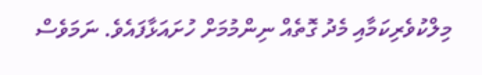މިލްކުވެރިކަމާއި މެދު ގޮތެއް ނިންމުމަށް ހުށައަޅާފައެވެ. ނަމަވެސް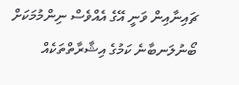ޗައިނާއިން ވަނީ އޭގެ އެއްވެސް ނިންމުމަކަށް ބޯނުލަނބާނެ ކަމުގެ އިޝާރާތްތަކެއް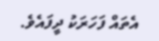އެތައް ފަހަރަކު ދީފައެވެ.